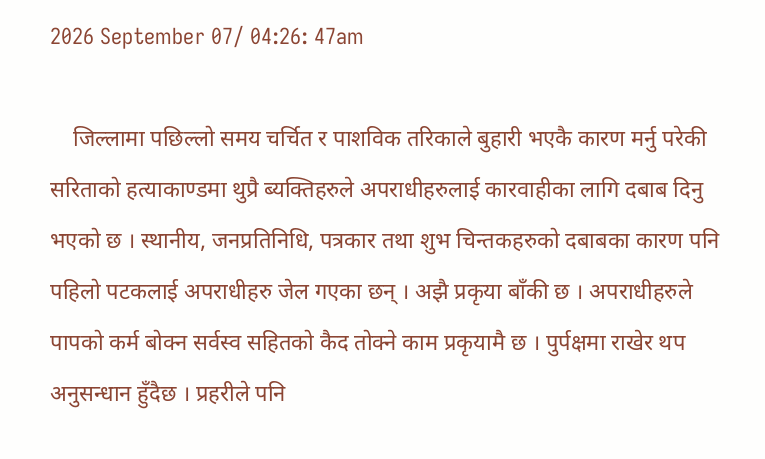2026 September 07/ 04:26: 47am

    जिल्लामा पछिल्लो समय चर्चित र पाशविक तरिकाले बुहारी भएकै कारण मर्नु परेकी सरिताको हत्याकाण्डमा थुप्रै ब्यक्तिहरुले अपराधीहरुलाई कारवाहीका लागि दबाब दिनु भएको छ । स्थानीय, जनप्रतिनिधि, पत्रकार तथा शुभ चिन्तकहरुको दबाबका कारण पनि पहिलो पटकलाई अपराधीहरु जेल गएका छन् । अझै प्रकृया बाँकी छ । अपराधीहरुले पापको कर्म बोक्न सर्वस्व सहितको कैद तोक्ने काम प्रकृयामै छ । पुर्पक्षमा राखेर थप अनुसन्धान हुँदैछ । प्रहरीले पनि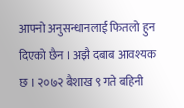आफ्नो अनुसन्धानलाई फितलो हुन दिएको छैन । अझै दबाब आवश्यक छ । २०७२ बैशाख ९ गते बहिनी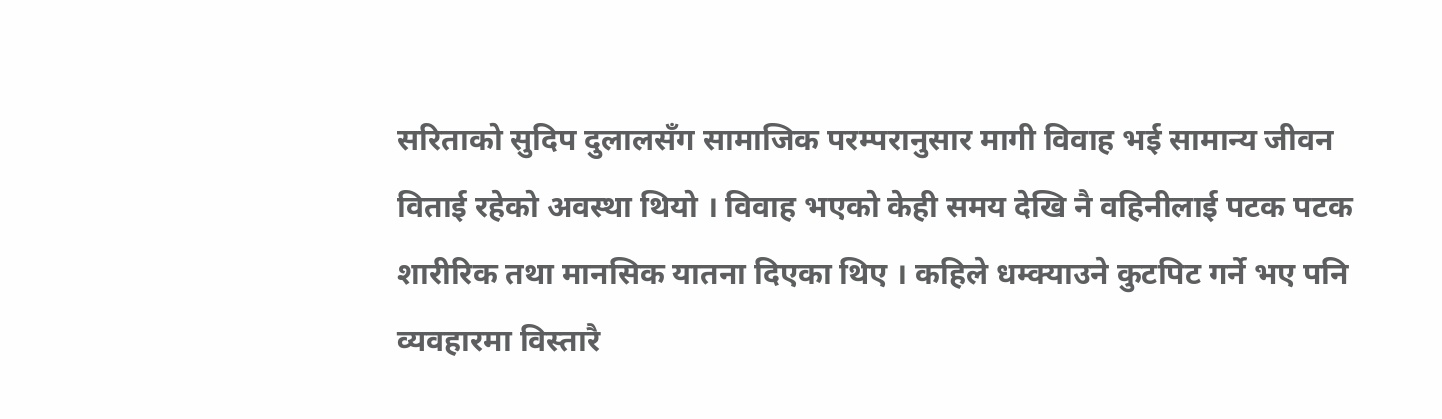सरिताको सुदिप दुलालसँग सामाजिक परम्परानुसार मागी विवाह भई सामान्य जीवन विताई रहेको अवस्था थियो । विवाह भएको केही समय देखि नै वहिनीलाई पटक पटक शारीरिक तथा मानसिक यातना दिएका थिए । कहिले धम्क्याउने कुटपिट गर्ने भए पनि व्यवहारमा विस्तारै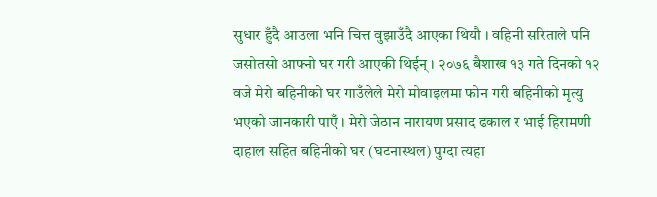सुधार हुँदै आउला भनि चित्त वुझाउँदै आएका थियौ । वहिनी सरिताले पनि जसोतसो आफ्नो घर गरी आएकी थिईन् । २०७६ बैशाख १३ गते दिनको १२ वजे मेरो बहिनीको घर गाउँलेले मेरो मोवाइलमा फोन गरी बहिनीको मृत्यु भएको जानकारी पाएँ । मेरो जेठान नारायण प्रसाद ढकाल र भाई हिरामणी दाहाल सहित बहिनीको घर (घटनास्थल) पुग्दा त्यहा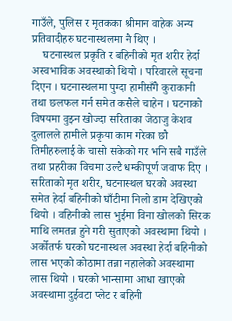गाउँले, पुलिस र मृतकका श्रीमान वाहेक अन्य प्रतिवादीहरु घटनास्थलमा नै थिए ।
    घटनास्थल प्रकृति र बहिनीको मृत शरीर हेर्दा अस्वभाविक अवस्थाको थियो । परिवारले सूचना दिएन । घटनास्थलमा पुग्दा हामीसँगै कुराकानी तथा छलफल गर्न समेत कसैले चाहेन । घटनाको विषयमा वुझ्न खोज्दा सरिताका जेठाजु केशव दुलालले हामीले प्रकृया काम गरेका छौ तिमीहरुलाई के चासो सकेको गर भनि सबै गाउँले तथा प्रहरीका विचमा उल्टै धम्कीपूर्ण जवाफ दिए । सरिताको मृत शरीर, घटनास्थल घरको अवस्था समेत हेर्दा बहिनीको घाँटीमा निलो डाम देखिएको थियो । वहिनीको लास भुईमा विना खोलको सिरक माथि लमतन्न हुने गरी सुताएको अवस्थामा थियो । अर्कोतर्फ घरको घटनास्थल अवस्था हेर्दा बहिनीको लास भएको कोठामा तन्ना नहालेको अवस्थामा लास थियो । घरको भान्सामा आधा खाएको अवस्थामा दुईवटा प्लेट र बहिनी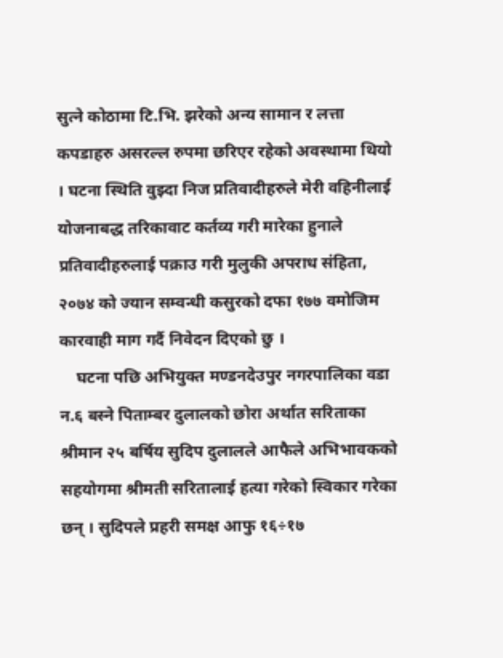सुत्ने कोठामा टि.भि. झरेको अन्य सामान र लत्ता कपडाहरु असरल्ल रुपमा छरिएर रहेको अवस्थामा थियो । घटना स्थिति वुझ्दा निज प्रतिवादीहरुले मेरी वहिनीलाई योजनाबद्ध तरिकावाट कर्तव्य गरी मारेका हुनाले प्रतिवादीहरुलाई पक्राउ गरी मुलुकी अपराध संहिता, २०७४ को ज्यान सम्वन्धी कसुरको दफा १७७ वमोजिम कारवाही माग गर्दै निवेदन दिएको छु ।
    घटना पछि अभियुक्त मण्डनदेउपुर नगरपालिका वडा न.६ बस्ने पिताम्बर दुलालको छोरा अर्थात सरिताका श्रीमान २५ बर्षिय सुदिप दुलालले आफैले अभिभावकको सहयोगमा श्रीमती सरितालाई हत्या गरेको स्विकार गरेका छन् । सुदिपले प्रहरी समक्ष आफु १६÷१७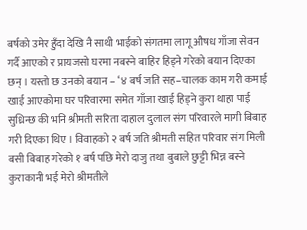बर्षको उमेर हुँदा देखि नै साथी भाईको संगतमा लागू औषध गाँजा सेवन गर्दै आएको र प्रायजसो घरमा नबस्ने बाहिर हिड्ने गरेको बयान दिएका छन् । यस्तो छ उनको बयान – ‘४ बर्ष जति सह–चालक काम गरी कमाई खाई आएकोमा घर परिवारमा समेत गाँजा खाई हिड्ने कुरा थाहा पाई सुध्रिन्छ की भनि श्रीमती सरिता दाहाल दुलाल संग परिवारले मागी बिबाह गरी दिएका थिए । विवाहको २ बर्ष जति श्रीमती सहित परिवार संग मिली बसी बिबाह गरेको १ बर्ष पछि मेरो दाजु तथा बुबाले छुट्टी भिन्न बस्ने कुराकानी भई मेरो श्रीमतीले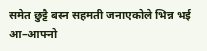समेत छुट्टै बस्न सहमती जनाएकोले भिन्न भई आ–आफ्नो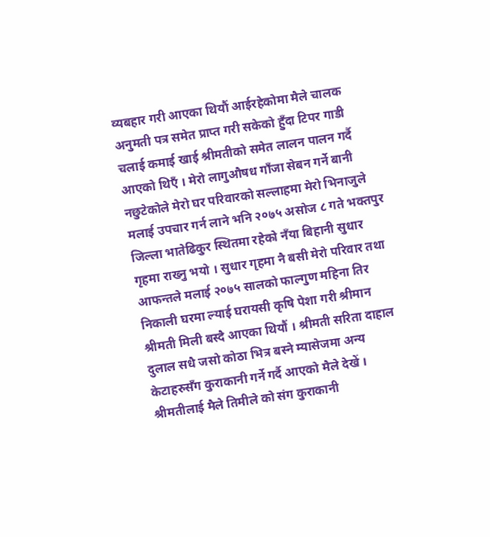व्यबहार गरी आएका थियौं आईरहेकोमा मैले चालक अनुमती पत्र समेत प्राप्त गरी सकेको हुँदा टिपर गाडी चलाई कमाई खाई श्रीमतीको समेत लालन पालन गर्दै आएको थिएँ । मेरो लागुऔषध गाँजा सेबन गर्ने बानी नछुटेकोले मेरो घर परिवारको सल्लाहमा मेरो भिनाजुले मलाई उपचार गर्न लाने भनि २०७५ असोज ८ गते भक्तपुर जिल्ला भातेढिकुर स्थितमा रहेको नँया बिहानी सुधार गृहमा राख्नु भयो । सुधार गृहमा नै बसी मेरो परिवार तथा आफन्तले मलाई २०७५ सालको फाल्गुण महिना तिर निकाली घरमा ल्याई घरायसी कृषि पेशा गरी श्रीमान श्रीमती मिली बस्दै आएका थियौं । श्रीमती सरिता दाहाल दुलाल सधै जसो कोठा भित्र बस्ने म्यासेजमा अन्य केटाहरुसँग कुराकानी गर्ने गर्दै आएको मैले देखें । श्रीमतीलाई मैले तिमीले को संग कुराकानी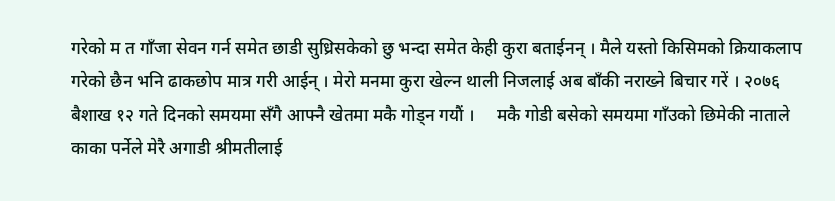गरेको म त गाँजा सेवन गर्न समेत छाडी सुध्रिसकेको छु भन्दा समेत केही कुरा बताईनन् । मैले यस्तो किसिमको क्रियाकलाप गरेको छैन भनि ढाकछोप मात्र गरी आईन् । मेरो मनमा कुरा खेल्न थाली निजलाई अब बाँकी नराख्ने बिचार गरें । २०७६ बैशाख १२ गते दिनको समयमा सँगै आफ्नै खेतमा मकै गोड्न गयौं ।     मकै गोडी बसेको समयमा गाँउको छिमेकी नाताले काका पर्नेले मेरै अगाडी श्रीमतीलाई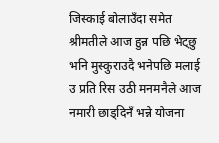जिस्काई बोलाउँदा समेत श्रीमतीले आज हुन्न पछि भेट्छु भनि मुस्कुराउदै भनेपछि मलाई उ प्रति रिस उठी मनमनैले आज नमारी छाड्दिनँ भन्ने योजना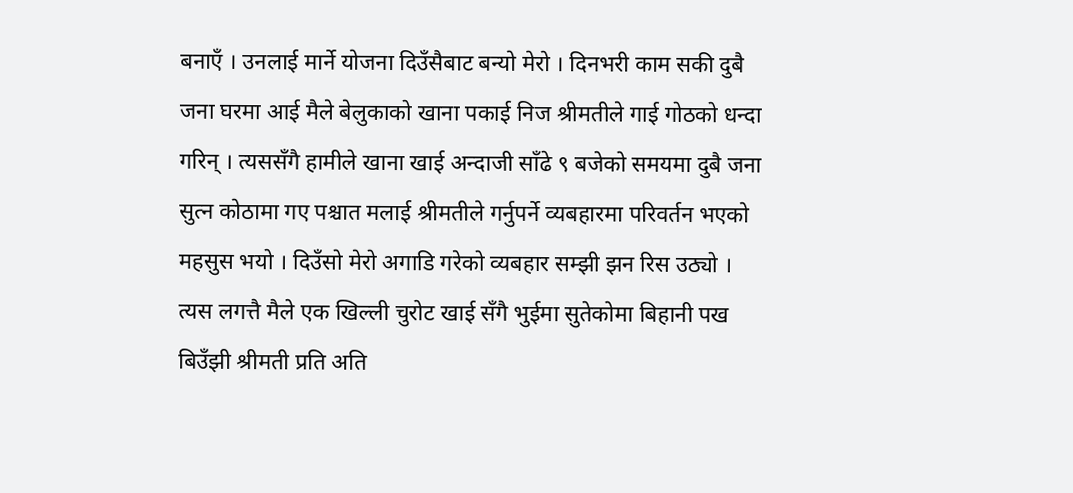बनाएँ । उनलाई मार्ने योजना दिउँसैबाट बन्यो मेरो । दिनभरी काम सकी दुबै जना घरमा आई मैले बेलुकाको खाना पकाई निज श्रीमतीले गाई गोठको धन्दा गरिन् । त्यससँगै हामीले खाना खाई अन्दाजी साँढे ९ बजेको समयमा दुबै जना सुत्न कोठामा गए पश्चात मलाई श्रीमतीले गर्नुपर्ने व्यबहारमा परिवर्तन भएको महसुस भयो । दिउँसो मेरो अगाडि गरेको व्यबहार सम्झी झन रिस उठ्यो । त्यस लगत्तै मैले एक खिल्ली चुरोट खाई सँगै भुईमा सुतेकोमा बिहानी पख बिउँझी श्रीमती प्रति अति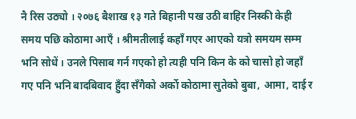नै रिस उठ्यो । २०७६ बैशाख १३ गते बिहानी पख उठी बाहिर निस्की केही समय पछि कोठामा आएँ । श्रीमतीलाई कहाँ गएर आएको यत्रो समयम सम्म भनि सोधें । उनले पिसाब गर्न गएको हो त्यही पनि किन के को चासो हो जहाँ गए पनि भनि बादबिवाद हुँदा सँगैको अर्को कोठामा सुतेको बुबा, आमा, दाई र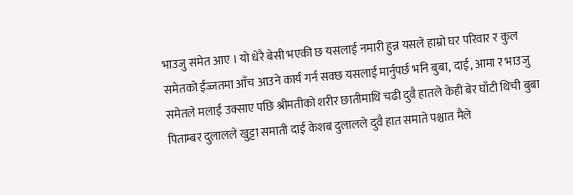भाउजु समेत आए । यो धेरै बेसी भएकी छ यसलाई नमारी हुन्न यसले हाम्रो घर परिवार र कुल समेतको ईज्जतमा आँच आउने कार्य गर्न सक्छ यसलाई मार्नुपर्छ भनि बुबा, दाई, आमा र भाउजु समेतले मलाई उक्साए पछि श्रीमतीको शरीर छातीमाथि चढी दुवै हातले केही बेर घाँटी थिची बुबा पिताम्बर दुलालले खुट्टा समाती दाई केशब दुलालले दुवै हात समाते पश्चात मैले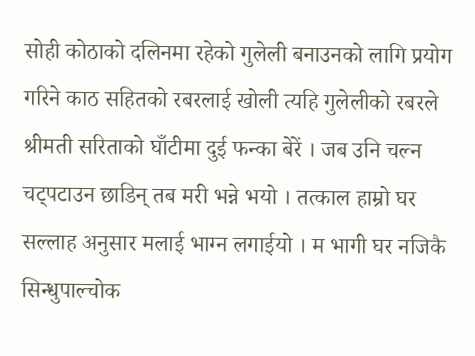सोही कोठाको दलिनमा रहेको गुलेली बनाउनको लागि प्रयोग गरिने काठ सहितको रबरलाई खोली त्यहि गुलेलीको रबरले श्रीमती सरिताको घाँटीमा दुई फन्का बेरें । जब उनि चल्न चट्पटाउन छाडिन् तब मरी भन्ने भयो । तत्काल हाम्रो घर सल्लाह अनुसार मलाई भाग्न लगाईयो । म भागी घर नजिकै सिन्धुपाल्चोक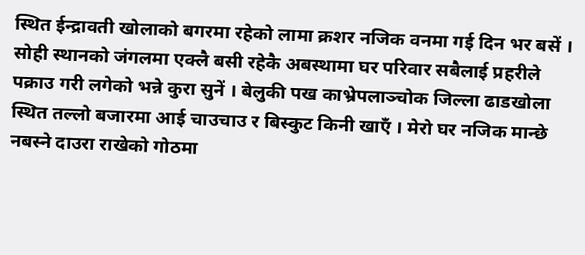स्थित ईन्द्रावती खोलाको बगरमा रहेको लामा क्रशर नजिक वनमा गई दिन भर बसें । सोही स्थानको जंगलमा एक्लै बसी रहेकै अबस्थामा घर परिवार सबैलाई प्रहरीले पक्राउ गरी लगेको भन्ने कुरा सुनें । बेलुकी पख काभ्रेपलाञ्चोक जिल्ला ढाडखोला स्थित तल्लो बजारमा आई चाउचाउ र बिस्कुट किनी खाएँ । मेरो घर नजिक मान्छे नबस्ने दाउरा राखेको गोठमा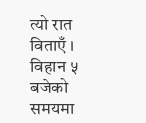त्यो रात विताएँ । विहान ५ बजेको समयमा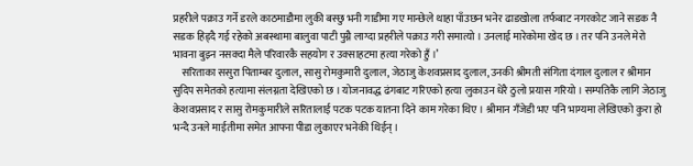प्रहरीले पक्राउ गर्ने डरले काठमाडौमा लुकी बस्छु भनी गाडीमा गए मान्छेले थाहा पाँउछन भनेर ढाडखोला तर्फबाट नगरकोट जाने सडक नै सडक हिड्दै गई रहेको अबस्थामा बालुवा पाटी पुग्नै लाग्दा प्रहरीले पक्राउ गरी समात्यो । उनलाई मारेकोमा खेद छ । तर पनि उनले मेरो भावना बुझ्न नसक्दा मैले परिवारकै सहयोग र उक्साहटमा हत्या गरेको हुँ ।’
    सरिताका ससुरा पिताम्बर दुलाल, सासु रोमकुमारी दुलाल, जेठाजु केशवप्रसाद दुलाल, उनकी श्रीमती संगिता दंगाल दुलाल र श्रीमान सुदिप समेतको हत्यामा संलग्नता देखिएको छ । योजनावद्ध ढंगबाट गरिएको हत्या लुकाउन धेरै ठुलो प्रयास गरियो । सम्पतिकै लागि जेठाजु केशवप्रसाद र सासु रोमकुमारीले सरितालाई पटक पटक यातना दिने काम गरेका थिए । श्रीमान गँजेडी भए पनि भाग्यमा लेखिएको कुरा हो भन्दै उनले माईतीमा समेत आफ्ना पीडा लुकाएर भनेकी थिईन् ।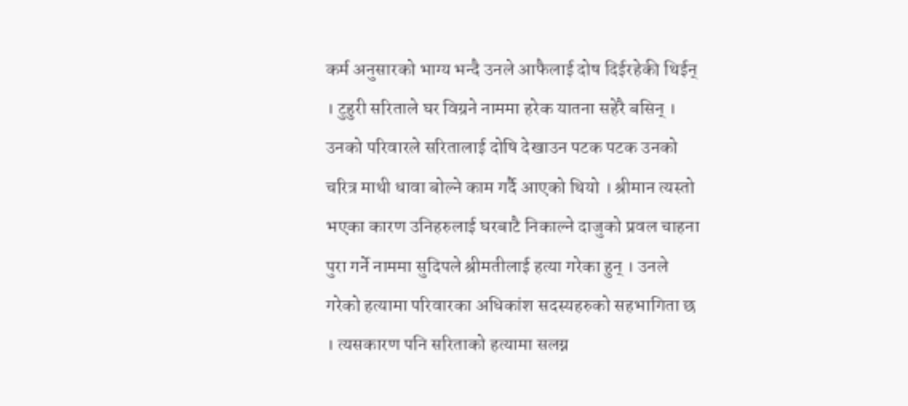कर्म अनुसारको भाग्य भन्दै उनले आफैलाई दोष दिईरहेकी थिईन् । टुहुरी सरिताले घर विग्रने नाममा हरेक यातना सहेरै बसिन् । उनको परिवारले सरितालाई दोषि देखाउन पटक पटक उनको चरित्र माथी धावा बोल्ने काम गर्दै आएको थियो । श्रीमान त्यस्तो भएका कारण उनिहरुलाई घरबाटै निकाल्ने दाजुको प्रवल चाहना पुरा गर्ने नाममा सुदिपले श्रीमतीलाई हत्या गरेका हुन् । उनले गरेको हत्यामा परिवारका अधिकांश सदस्यहरुको सहभागिता छ । त्यसकारण पनि सरिताको हत्यामा सलग्न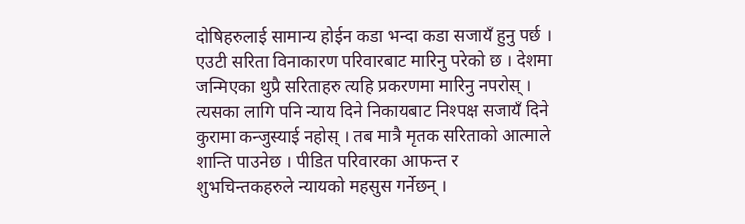दोषिहरुलाई सामान्य होईन कडा भन्दा कडा सजायँ हुनु पर्छ । एउटी सरिता विनाकारण परिवारबाट मारिनु परेको छ । देशमा जन्मिएका थुप्रै सरिताहरु त्यहि प्रकरणमा मारिनु नपरोस् । त्यसका लागि पनि न्याय दिने निकायबाट निश्पक्ष सजायँ दिने कुरामा कन्जुस्याई नहोस् । तब मात्रै मृतक सरिताको आत्माले शान्ति पाउनेछ । पीडित परिवारका आफन्त र शुभचिन्तकहरुले न्यायको महसुस गर्नेछन् ।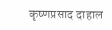कृष्णप्रसाद दाहाल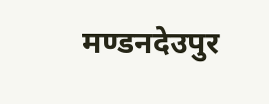मण्डनदेउपुर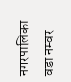नगरपालिका
वडा नम्वर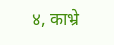४, काभ्रे